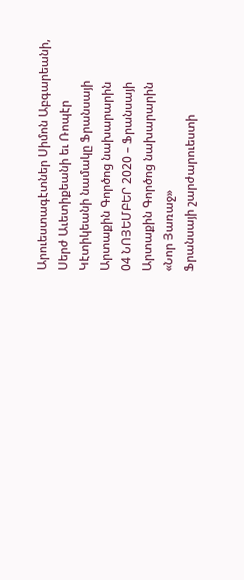Արուեստագէտներ Սիմոն Աբգարեանի, Սերժ Աւետիքեանի եւ Ռոպէր Կէտիկեանի նամակը Ֆրանսայի Արտաքին Գործոց նախարարին
04 ՆՈՅԵՄԲԵՐ 2020 – Ֆրանսայի Արտաքին Գործոց նախարարին
«Նոր Յառաջ»
Ֆրանսայի շարժարուեստի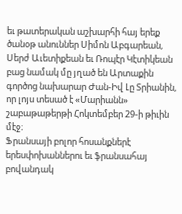եւ թատերական աշխարհի հայ երեք ծանօթ անուններ Սիմոն Աբգարեան, Սերժ Աւետիքեան եւ Ռոպէր Կէտիկեան բաց նամակ մը յղած են Արտաքին գործոց նախարար Ժան-Իվ Լը Տրիանին, որ լոյս տեսած է «Մարիանն» շաբաթաթերթի Հոկտեմբեր 29-ի թիւին մէջ։
Ֆրանսայի բոլոր հոսանքներէ երեսփոխաններու եւ ֆրանսահայ բովանդակ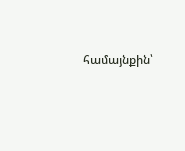համայնքին՝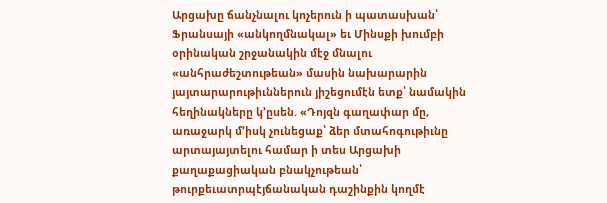Արցախը ճանչնալու կոչերուն ի պատասխան՝ Ֆրանսայի «անկողմնակալ» եւ Մինսքի խումբի օրինական շրջանակին մէջ մնալու «անհրաժեշտութեան» մասին նախարարին յայտարարութիւններուն յիշեցումէն ետք՝ նամակին հեղինակները կ՚ըսեն. «Դոյզն գաղափար մը, առաջարկ մ՚իսկ չունեցաք՝ ձեր մտահոգութիւնը արտայայտելու համար ի տես Արցախի քաղաքացիական բնակչութեան՝ թուրքեւատրպէյճանական դաշինքին կողմէ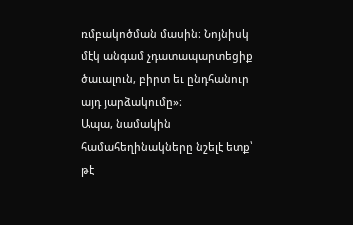ռմբակոծման մասին։ Նոյնիսկ մէկ անգամ չդատապարտեցիք ծաւալուն, բիրտ եւ ընդհանուր այդ յարձակումը»։
Ապա, նամակին համահեղինակները նշելէ ետք՝ թէ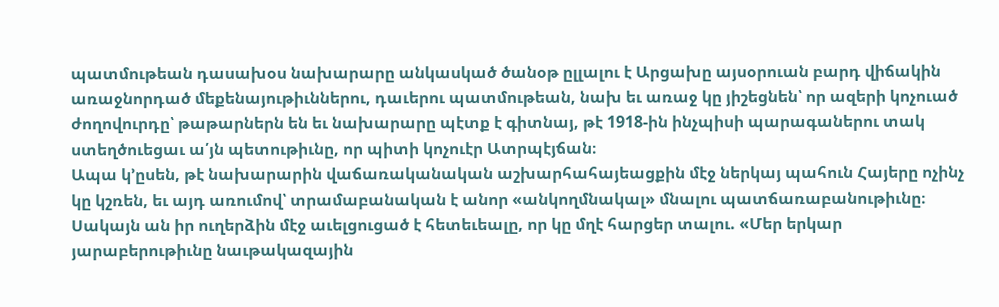պատմութեան դասախօս նախարարը անկասկած ծանօթ ըլլալու է Արցախը այսօրուան բարդ վիճակին առաջնորդած մեքենայութիւններու, դաւերու պատմութեան, նախ եւ առաջ կը յիշեցնեն՝ որ ազերի կոչուած ժողովուրդը՝ թաթարներն են եւ նախարարը պէտք է գիտնայ, թէ 1918-ին ինչպիսի պարագաներու տակ ստեղծուեցաւ ա՛յն պետութիւնը, որ պիտի կոչուէր Ատրպէյճան։
Ապա կ՚ըսեն, թէ նախարարին վաճառականական աշխարհահայեացքին մէջ ներկայ պահուն Հայերը ոչինչ կը կշռեն, եւ այդ առումով՝ տրամաբանական է անոր «անկողմնակալ» մնալու պատճառաբանութիւնը։ Սակայն ան իր ուղերձին մէջ աւելցուցած է հետեւեալը, որ կը մղէ հարցեր տալու. «Մեր երկար յարաբերութիւնը նաւթակազային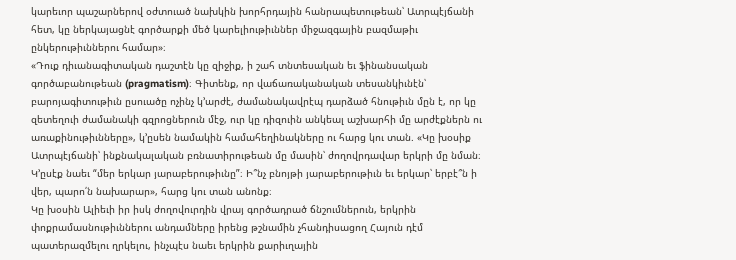կարեւոր պաշարներով օժտուած նախկին խորհրդային հանրապետութեան՝ Ատրպէյճանի հետ, կը ներկայացնէ գործարքի մեծ կարելիութիւններ միջազգային բազմաթիւ ընկերութիւններու համար»։
«Դուք դիւանագիտական դաշտէն կը զիջիք, ի շահ տնտեսական եւ ֆինանսական գործաբանութեան (pragmatism)։ Գիտենք, որ վաճառականական տեսանկիւնէն՝ բարոյագիտութիւն ըսուածը ոչինչ կ՚արժէ, ժամանակավրէպ դարձած հնութիւն մըն է, որ կը զետեղուի ժամանակի գզրոցներուն մէջ, ուր կը դիզուին անկեալ աշխարհի մը արժէքներն ու առաքինութիւնները», կ՚ըսեն նամակին համահեղինակները ու հարց կու տան. «Կը խօսիք Ատրպէյճանի՝ ինքնակալական բռնատիրութեան մը մասին՝ ժողովրդավար երկրի մը նման։ Կ՚ըսէք նաեւ “մեր երկար յարաբերութիւնը”։ Ի՞նչ բնոյթի յարաբերութիւն եւ երկար՝ երբէ՞ն ի վեր, պարո՛ն նախարար», հարց կու տան անոնք։
Կը խօսին Ալիեւի իր իսկ ժողովուրդին վրայ գործադրած ճնշումներուն, երկրին փոքրամասնութիւններու անդամները իրենց թշնամին չհանդիսացող Հայուն դէմ պատերազմելու ղրկելու, ինչպէս նաեւ երկրին քարիւղային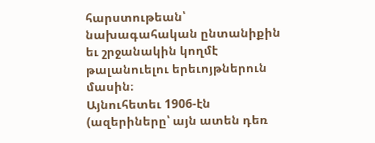հարստութեան՝ նախագահական ընտանիքին եւ շրջանակին կողմէ թալանուելու երեւոյթներուն մասին։
Այնուհետեւ 1906-էն (ազերիները՝ այն ատեն դեռ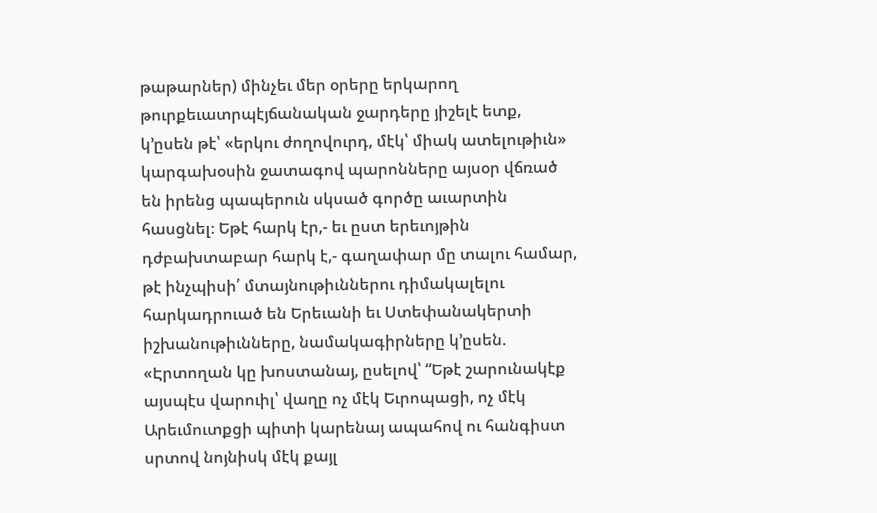թաթարներ) մինչեւ մեր օրերը երկարող թուրքեւատրպէյճանական ջարդերը յիշելէ ետք, կ՚ըսեն թէ՝ «երկու ժողովուրդ, մէկ՝ միակ ատելութիւն» կարգախօսին ջատագով պարոնները այսօր վճռած են իրենց պապերուն սկսած գործը աւարտին հասցնել։ Եթէ հարկ էր,- եւ ըստ երեւոյթին դժբախտաբար հարկ է,- գաղափար մը տալու համար, թէ ինչպիսի՛ մտայնութիւններու դիմակալելու հարկադրուած են Երեւանի եւ Ստեփանակերտի իշխանութիւնները, նամակագիրները կ՚ըսեն. «Էրտողան կը խոստանայ, ըսելով՝ “Եթէ շարունակէք այսպէս վարուիլ՝ վաղը ոչ մէկ Եւրոպացի, ոչ մէկ Արեւմուտքցի պիտի կարենայ ապահով ու հանգիստ սրտով նոյնիսկ մէկ քայլ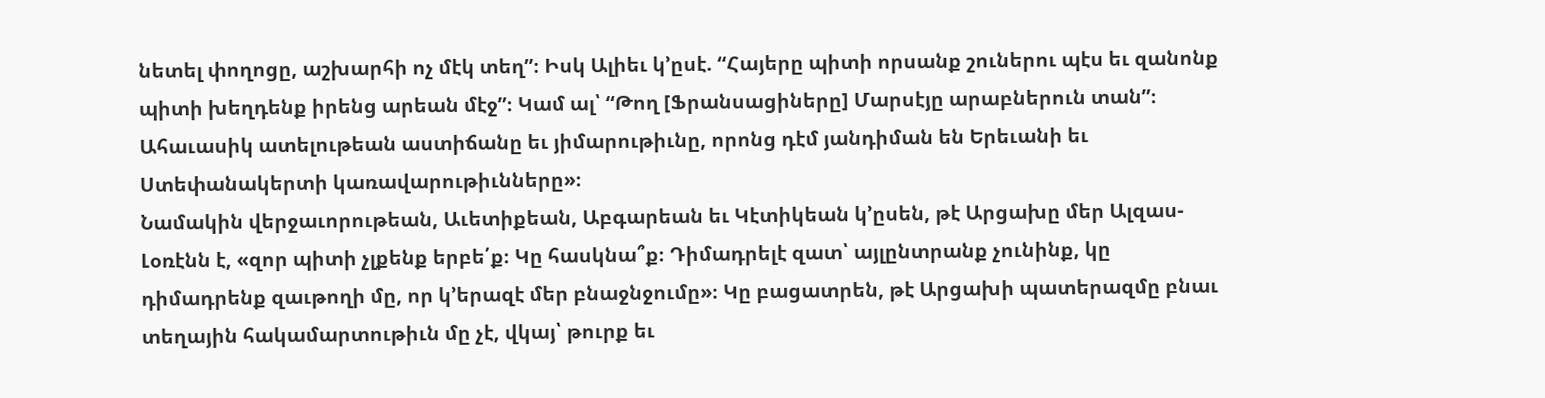նետել փողոցը, աշխարհի ոչ մէկ տեղ”։ Իսկ Ալիեւ կ՚ըսէ. “Հայերը պիտի որսանք շուներու պէս եւ զանոնք պիտի խեղդենք իրենց արեան մէջ”։ Կամ ալ՝ “Թող [Ֆրանսացիները] Մարսէյը արաբներուն տան”։ Ահաւասիկ ատելութեան աստիճանը եւ յիմարութիւնը, որոնց դէմ յանդիման են Երեւանի եւ Ստեփանակերտի կառավարութիւնները»։
Նամակին վերջաւորութեան, Աւետիքեան, Աբգարեան եւ Կէտիկեան կ՚ըսեն, թէ Արցախը մեր Ալզաս-Լօռէնն է, «զոր պիտի չլքենք երբե՛ք։ Կը հասկնա՞ք։ Դիմադրելէ զատ՝ այլընտրանք չունինք, կը դիմադրենք զաւթողի մը, որ կ՚երազէ մեր բնաջնջումը»։ Կը բացատրեն, թէ Արցախի պատերազմը բնաւ տեղային հակամարտութիւն մը չէ, վկայ՝ թուրք եւ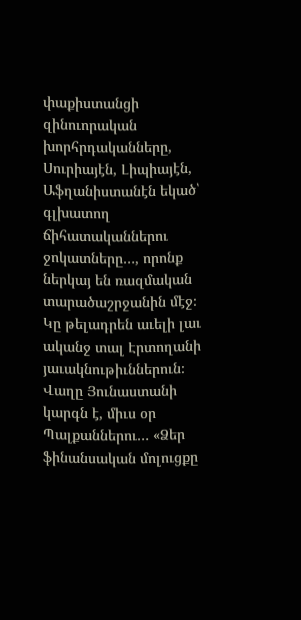փաքիստանցի զինուորական խորհրդականները, Սուրիայէն, Լիպիայէն, Աֆղանիստանէն եկած՝ գլխատող ճիհատականներու ջոկատները…, որոնք ներկայ են ռազմական տարածաշրջանին մէջ։ Կը թելադրեն աւելի լաւ ականջ տալ Էրտողանի յաւակնութիւններուն։ Վաղը Յունաստանի կարգն է, միւս օր Պալքաններու… «Ձեր ֆինանսական մոլուցքը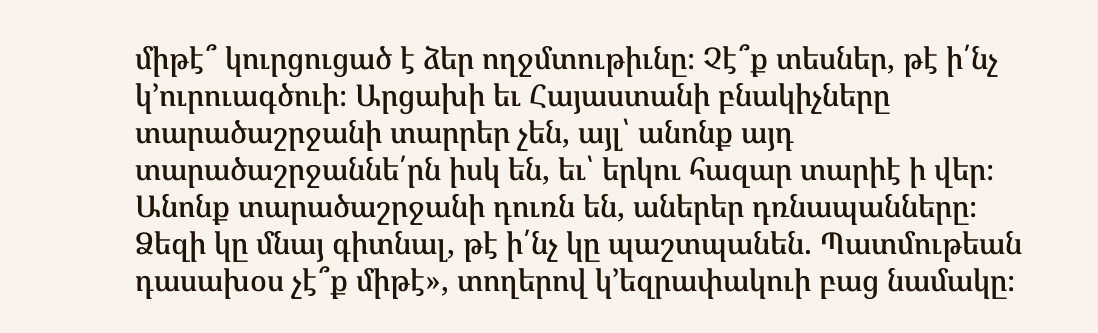միթէ՞ կուրցուցած է ձեր ողջմտութիւնը։ Չէ՞ք տեսներ, թէ ի՛նչ կ՚ուրուագծուի։ Արցախի եւ Հայաստանի բնակիչները տարածաշրջանի տարրեր չեն, այլ՝ անոնք այդ տարածաշրջաննե՛րն իսկ են, եւ՝ երկու հազար տարիէ ի վեր։ Անոնք տարածաշրջանի դուռն են, աներեր դռնապանները։
Ձեզի կը մնայ գիտնալ, թէ ի՛նչ կը պաշտպանեն. Պատմութեան դասախօս չէ՞ք միթէ», տողերով կ՚եզրափակուի բաց նամակը։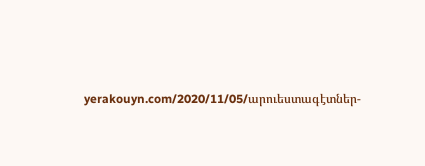yerakouyn.com/2020/11/05/արուեստագէտներ-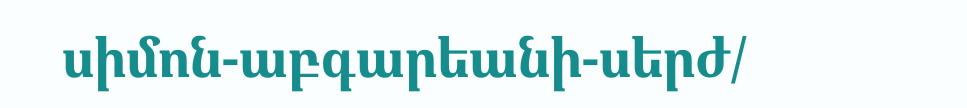սիմոն-աբգարեանի-սերժ/